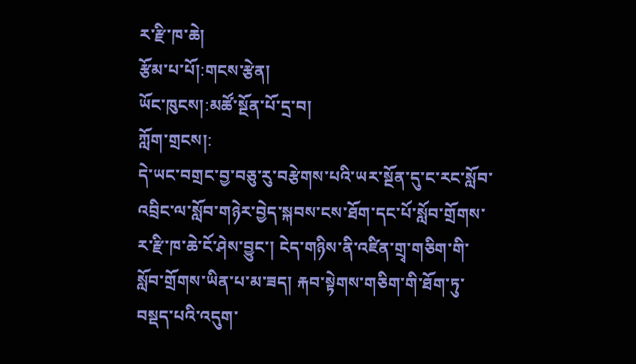ར་རྫི་ཁ་ཆེ།
རྩོམ་པ་པོ།:གངས་རྩེན།
ཡོང་ཁུངས།:མཚོ་སྔོན་པོ་དྲ་བ།
ཀློག་གྲངས།:
དེ་ཡང་བགྲང་བྱ་བཅུ་རུ་བརྩེགས་པའི་ཡར་སྔོན་དུ་ང་རང་སློབ་འབྲིང་ལ་སློབ་གཉེར་བྱེད་སྐབས་ངས་ཐོག་དང་པོ་སློབ་གྲོགས་ར་རྫི་ཁ་ཆེ་ངོ་ཤེས་བྱུང་། ངེད་གཉིས་ནི་འཛིན་གྲྭ་གཅིག་གི་སློབ་གྲོགས་ཡིན་པ་མ་ཟད། རྐབ་སྟེགས་གཅིག་གི་ཐོག་ཏུ་བསྡད་པའི་འདུག་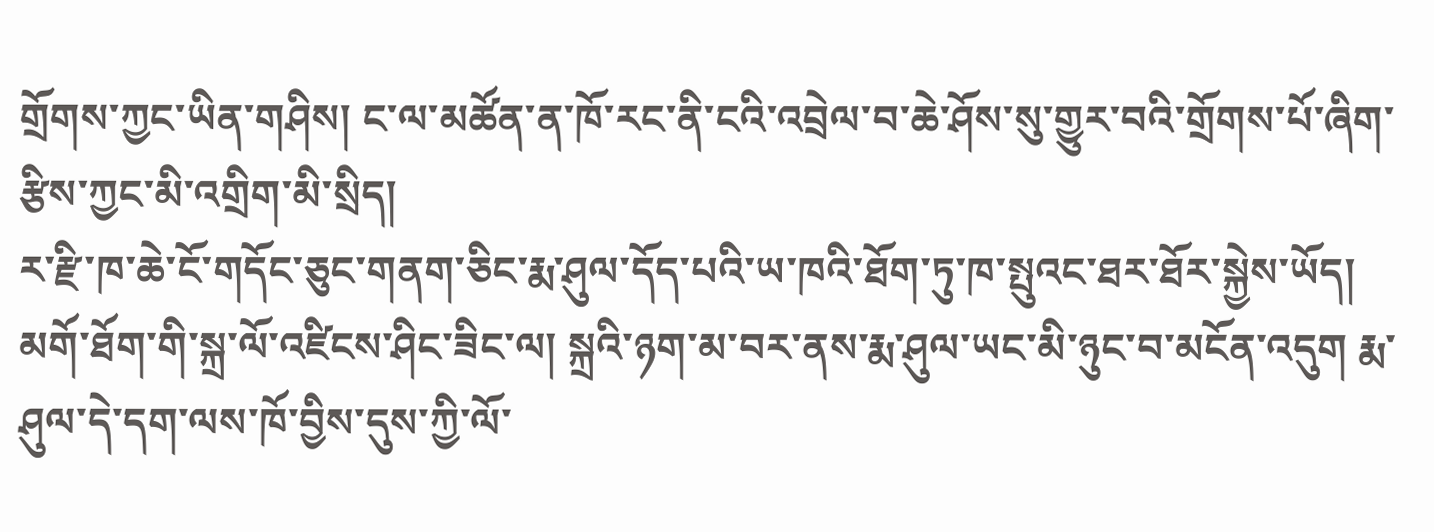གྲོགས་ཀྱང་ཡིན་གཤིས། ང་ལ་མཚོན་ན་ཁོ་རང་ནི་ངའི་འབྲེལ་བ་ཆེ་ཤོས་སུ་གྱུར་བའི་གྲོགས་པོ་ཞིག་རྩིས་ཀྱང་མི་འགྲིག་མི་སྲིད།
ར་རྫི་ཁ་ཆེ་ངོ་གདོང་ཅུང་གནག་ཅིང་རྨ་ཤུལ་དོད་པའི་ཡ་ཁའི་ཐོག་ཏུ་ཁ་སྤུའང་ཐར་ཐོར་སྐྱེས་ཡོད། མགོ་ཐོག་གི་སྐྲ་ལོ་འཛིངས་ཤིང་ཟིང་ལ། སྐྲའི་ཉག་མ་བར་ནས་རྨ་ཤུལ་ཡང་མི་ཉུང་བ་མངོན་འདུག རྨ་ཤུལ་དེ་དག་ལས་ཁོ་བྱིས་དུས་ཀྱི་ལོ་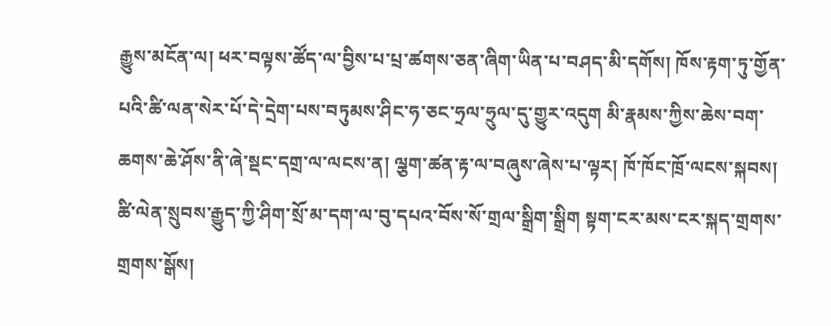རྒྱུས་མངོན་ལ། ཕར་བལྟས་ཚོད་ལ་བྱིས་པ་པྲ་ཚགས་ཅན་ཞིག་ཡིན་པ་བཤད་མི་དགོས། ཁོས་རྟག་ཏུ་གྱོན་པའི་ཚི་ལན་སེར་པོ་དེ་དྲེག་པས་བཏུམས་ཤིང་ཧ་ཅང་ཧྲལ་ཧྲུལ་དུ་གྱུར་འདུག མི་རྣམས་ཀྱིས་ཆེས་བག་ཆགས་ཆེ་ཤོས་ནི་ཞེ་སྡང་དགྲ་ལ་ལངས་ན། ལྕག་ཚན་རྟ་ལ་བཞུས་ཞེས་པ་ལྟར། ཁོ་ཁོང་ཁྲོ་ལངས་སྐབས། ཚི་ལེན་སྲུབས་རྒྱུད་ཀྱི་ཤིག་སྲོ་མ་དག་ལ་བུ་དཔའ་བོས་སོ་གྲལ་སྒྲིག་སྒྲིག སྟག་ངར་མས་ངར་སྐད་གྲགས་གྲགས་སྒོས།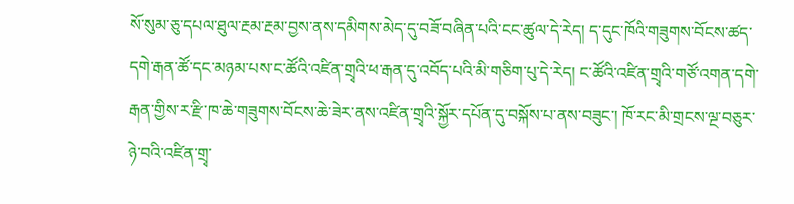སོ་སུམ་ཅུ་དཔལ་ཐུལ་རྔམ་རྔམ་བྱས་ནས་དམིགས་མེད་དུ་བཟོ་བཞིན་པའི་ངང་ཚུལ་དེ་རེད། ད་དུང་ཁོའི་གཟུགས་བོངས་ཚད་དགེ་རྒན་ཚོ་དང་མཉམ་པས་ང་ཚོའི་འཛིན་གྲྭའི་ཕ་རྒན་དུ་འབོད་པའི་མི་གཅིག་པུ་དེ་རེད། ང་ཚོའི་འཛིན་གྲྭའི་གཙོ་འགན་དགེ་རྒན་གྱིས་ར་རྫི་ཁ་ཆེ་གཟུགས་བོངས་ཆེ་ཟེར་ནས་འཛིན་གྲྭའི་སྐྱོར་དཔོན་དུ་བསྐོས་པ་ནས་བཟུང་། ཁོ་རང་མི་གྲངས་ལྔ་བཅུར་ཉེ་བའི་འཛིན་གྲྭ་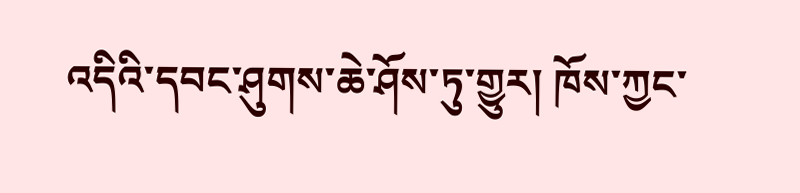འདིའི་དབང་ཤུགས་ཆེ་ཤོས་ཏུ་གྱུར། ཁོས་ཀྱང་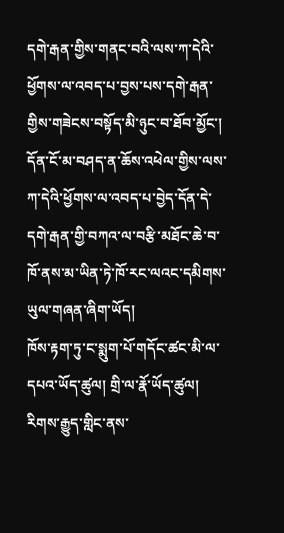དགེ་རྒན་གྱིས་གནང་བའི་ལས་ཀ་དེའི་ཕྱོགས་ལ་འབད་པ་བྱས་པས་དགེ་རྒན་གྱིས་གཟེངས་བསྟོད་མི་ཉུང་བ་ཐོབ་མྱོང་། དོན་ངོ་མ་བཤད་ན་ཆོས་འཕེལ་གྱིས་ལས་ཀ་དེའི་ཕྱོགས་ལ་འབད་པ་བྱེད་དོན་དེ་དགེ་རྒན་གྱི་བཀའ་ལ་བརྩི་མཐོང་ཆེ་བ་ཁོ་ནས་མ་ཡིན་ཏེ་ཁོ་རང་ལའང་དམིགས་ཡུལ་གཞན་ཞིག་ཡོད།
ཁོས་རྟག་ཏུ་ང་སྨུག་པོ་གདོང་ཚང་མི་ལ་དཔའ་ཡོད་ཚུལ། གྲི་ལ་རྣོ་ཡོད་ཚུལ། རིགས་རྒྱུད་གླིང་ནས་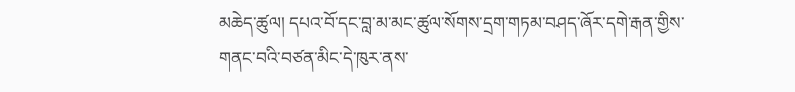མཆེད་ཚུལ། དཔའ་བོ་དང་བླ་མ་མང་ཚུལ་སོགས་དྲག་གཏམ་བཤད་ཞོར་དགེ་རྒན་གྱིས་གནང་བའི་བཙན་མིང་དེ་ཁུར་ནས་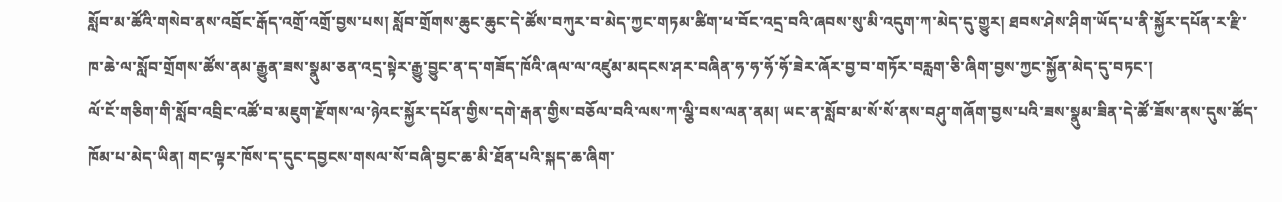སློབ་མ་ཚོའི་གསེབ་ནས་འབྲོང་རྒོད་འགྲོ་འགྲོ་བྱས་པས། སློབ་གྲོགས་ཆུང་ཆུང་དེ་ཚོས་བཀུར་བ་མེད་ཀྱང་གཏམ་ཚིག་ཕ་བོང་འདྲ་བའི་ཞབས་སུ་མི་འདུག་ཀ་མེད་དུ་གྱུར། ཐབས་ཤེས་ཤིག་ཡོད་པ་ནི་སྐྱོར་དཔོན་ར་རྫི་ཁ་ཆེ་ལ་སློབ་གྲོགས་ཚོས་ནམ་རྒྱུན་ཟས་སྣུམ་ཅན་འདྲ་སྟེར་རྒྱུ་བྱུང་ན་ད་གཟོད་ཁོའི་ཞལ་ལ་འཛུམ་མདངས་ཤར་བཞིན་ཧ་ཧ་ཧོ་ཧོ་ཟེར་ཞོར་བྱ་བ་གཏོར་བརླག་ཅི་ཞིག་བྱས་ཀྱང་སྐྱོན་མེད་དུ་བཏང་།
ལོ་ངོ་གཅིག་གི་སློབ་འབྲིང་འཚོ་བ་མཇུག་རྫོགས་ལ་ཉེའང་སྐྱོར་དཔོན་གྱིས་དགེ་རྒན་གྱིས་བཅོལ་བའི་ལས་ཀ་ལྕི་བས་ལན་ནམ། ཡང་ན་སློབ་མ་སོ་སོ་ནས་བཤུ་གཞོག་བྱས་པའི་ཟས་སྣུམ་ཟིན་དེ་ཚོ་ཟོས་ནས་དུས་ཚོད་ཁོམ་པ་མེད་ཡིན། གང་ལྟར་ཁོས་ད་དུང་དབྱངས་གསལ་སོ་བཞི་བྱང་ཆ་མི་ཐོན་པའི་སྐད་ཆ་ཞིག་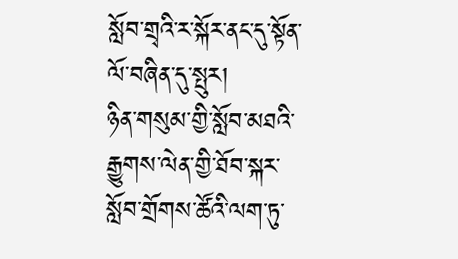སློབ་གྲྭའི་ར་སྐོར་ནང་དུ་སྟོན་ལོ་བཞིན་དུ་སྤུར།
ཉིན་གསུམ་གྱི་སློབ་མཐའི་རྒྱུགས་ལེན་གྱི་ཐོབ་སྐར་སློབ་གྲོགས་ཚོའི་ལག་ཏུ་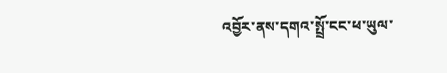འབྱོར་ནས་དགའ་སྤྲོ་ངང་ཕ་ཡུལ་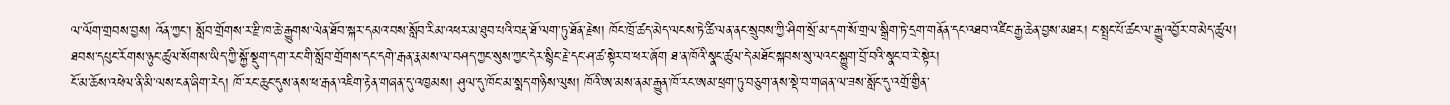ལ་ལོག་གྲབས་བྱས། འོན་ཀྱང་། སློབ་གྲོགས་ར་རྫི་ཁ་ཆེ་རྒྱུགས་ལེན་ཐོབ་སྐར་དམའ་བས་སློབ་རིམ་འཕར་མ་ཐུབ་པའི་བརྡ་ཐོ་ལག་ཏུ་ཐོན་རྗེས། ཁོང་ཁྲོ་ཚད་མེད་ལངས་ཏེ་ཚི་ལན་ནང་སྲུབས་ཀྱི་ཤིག་སྲོ་མ་དག་སོ་གྲལ་སྒྲིག་ཏེ་དྲག་གནོན་དང་འཐབ་འཛིང་རྒྱ་ཆེན་བྱས་མཐར། ང་སྤྲང་པོ་ཚང་ལ་རྒྱུ་འབྱོར་བ་མེད་ཚུལ། ཐབས་དཔུང་རོགས་ཉུང་ཚུལ་སོགས་ཡིད་ཀྱི་སྐྱོ་སྡུག་དག་རང་གི་སློབ་གྲོགས་དང་དགེ་རྒན་རྣམས་ལ་བཤད་ཀྱང་སུས་ཀྱང་དེར་སྙིང་རྗེ་དང་ཤ་ཚ་སྟེར་བ་ཕར་ཞོག ཐ་ན་ཁོའི་སྣང་ཚུལ་དེ་མཐོང་སྐབས་སུ་ལའང་སྐྱུག་བྲོ་བའི་སྣང་བ་རེ་སྟེར།
ངོ་མ་ཆོས་འཕེལ་ནི་མི་ལས་ངན་ཞིག་རེད། ཁོ་རང་ཆུང་དུས་ནས་ཕ་རྒན་འཇིག་རྟེན་གཞན་དུ་འཁྱམས། ཤུལ་དུ་ཁོང་མ་སྨད་གཉིས་ལུས། ཁོའི་ཨ་མས་ནམ་རྒྱུན་ཁོ་རང་ཨམ་ཕྲག་ཏུ་བཅུག་ནས་སྡེ་བ་གཞན་ལ་ཟས་སློང་དུ་འགྲོ་གྱིན་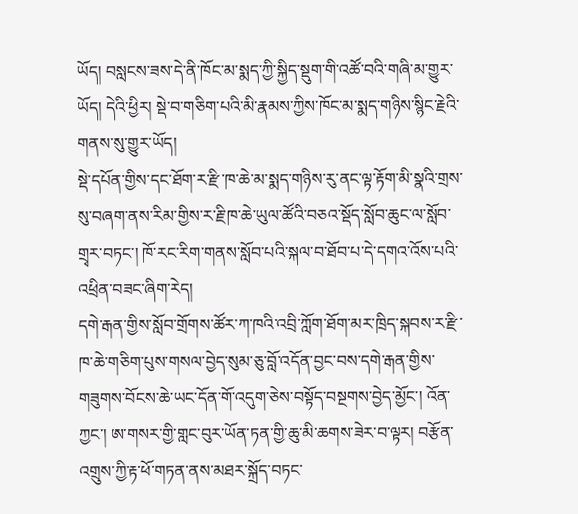ཡོད། བསླངས་ཟས་དེ་ནི་ཁོང་མ་སྨད་ཀྱི་སྐྱིད་སྡུག་གི་འཚོ་བའི་གཞི་མ་གྱུར་ཡོད། དེའི་ཕྱིར། སྡེ་བ་གཅིག་པའི་མི་རྣམས་ཀྱིས་ཁོང་མ་སྨད་གཉིས་སྙིང་རྗེའི་གནས་སུ་གྱུར་ཡོད།
སྡེ་དཔོན་གྱིས་དང་ཐོག་ར་རྫི་ཁ་ཆེ་མ་སྨད་གཉིས་རུ་ནང་ལྟ་རྟོག་མི་སྣའི་གྲས་སུ་བཞག་ནས་རིམ་གྱིས་ར་རྗི་ཁ་ཆེ་ཡུལ་ཚོའི་བཅའ་སྡོད་སློབ་ཆུང་ལ་སློབ་གྲྭར་བཏང་། ཁོ་རང་རིག་གནས་སློབ་པའི་སྐལ་བ་ཐོབ་པ་དེ་དགའ་འོས་པའི་འཕྲིན་བཟང་ཞིག་རེད།
དགེ་རྒན་གྱིས་སློབ་གྲོགས་ཚོར་ཀ་ཁའི་འབྲི་ཀློག་ཐོག་མར་ཁྲིད་སྐབས་ར་རྫི་ཁ་ཆེ་གཅིག་པུས་གསལ་བྱེད་སུམ་ཅུ་བློ་འདོན་བྱང་བས་དགེ་རྒན་གྱིས་གཟུགས་བོངས་ཆེ་ཡང་དོན་གོ་འདུག་ཅེས་བསྟོད་བསྔགས་བྱེད་མྱོང་། འོན་ཀྱང་། ཨ་གསར་གྱི་གླང་བུར་ཡོན་ཏན་གྱི་ཆུ་མི་ཆགས་ཟེར་བ་ལྟར། བརྩོན་འགྲུས་ཀྱི་རྟ་ཕོ་གཏན་ནས་མཐར་སྐྲོད་བཏང་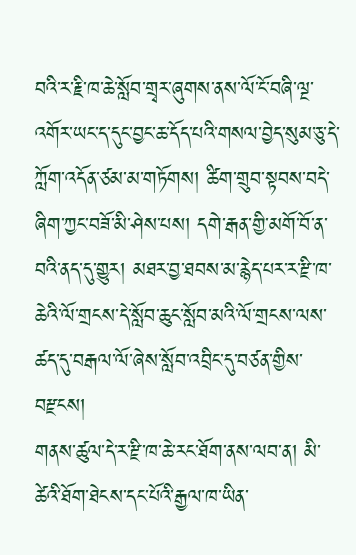བའི་ར་རྗི་ཁ་ཆེ་སློབ་གྲྭར་ཞུགས་ནས་ལོ་ངོ་བཞི་ལྔ་འགོར་ཡང་ད་དུང་བྱང་ཆ་དོད་པའི་གསལ་བྱེད་སུམ་ཅུ་དེ་ཀློག་འདོན་ཙམ་མ་གཏོགས། ཚིག་གྲུབ་སྟབས་བདེ་ཞིག་ཀྱང་བཟོ་མི་ཤེས་པས། དགེ་རྒན་གྱི་མགོ་བོ་ན་བའི་ནད་དུ་གྱུར། མཐར་བྱ་ཐབས་མ་རྙེད་པར་ར་རྫི་ཁ་ཆེའི་ལོ་གྲངས་དེ་སློབ་ཆུང་སློབ་མའི་ལོ་གྲངས་ལས་ཚད་དུ་བརྒལ་ལོ་ཞེས་སློབ་འབྲིང་དུ་བཙན་གྱིས་བརྫངས།
གནས་ཚུལ་དེ་ར་རྫི་ཁ་ཆེ་རང་ཐོག་ནས་ལབ་ན། མི་ཚེའི་ཐོག་ཐེངས་དང་པོའི་རྒྱལ་ཁ་ཡིན་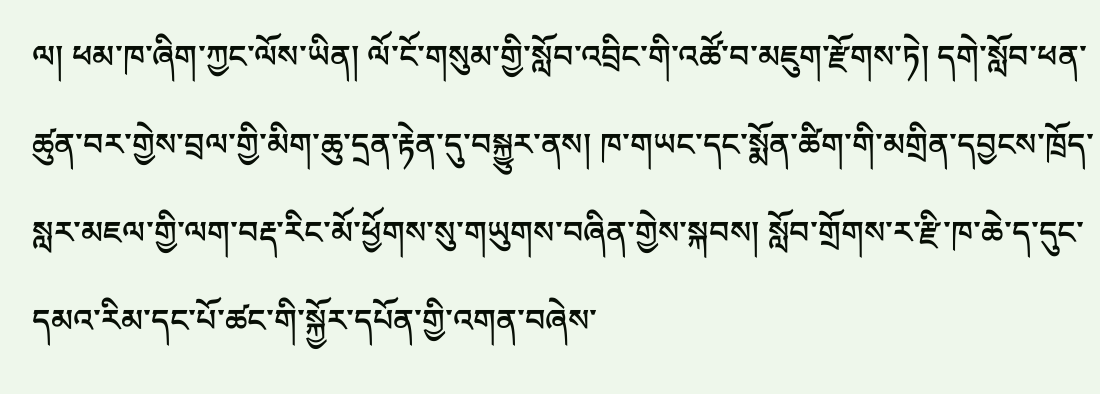ལ། ཕམ་ཁ་ཞིག་ཀྱང་ལོས་ཡིན། ལོ་ངོ་གསུམ་གྱི་སློབ་འབྲིང་གི་འཚོ་བ་མཇུག་རྫོགས་ཏེ། དགེ་སློབ་ཕན་ཚུན་བར་གྱེས་བྲལ་གྱི་མིག་ཆུ་དྲན་རྟེན་དུ་བསྐྱུར་ནས། ཁ་གཡང་དང་སྨོན་ཚིག་གི་མགྲིན་དབྱངས་ཁྲོད་སླར་མཇལ་གྱི་ལག་བརྡ་རིང་མོ་ཕྱོགས་སུ་གཡུགས་བཞིན་གྱེས་སྐབས། སློབ་གྲོགས་ར་རྫི་ཁ་ཆེ་ད་དུང་དམའ་རིམ་དང་པོ་ཚང་གི་སྐྱོར་དཔོན་གྱི་འགན་བཞེས་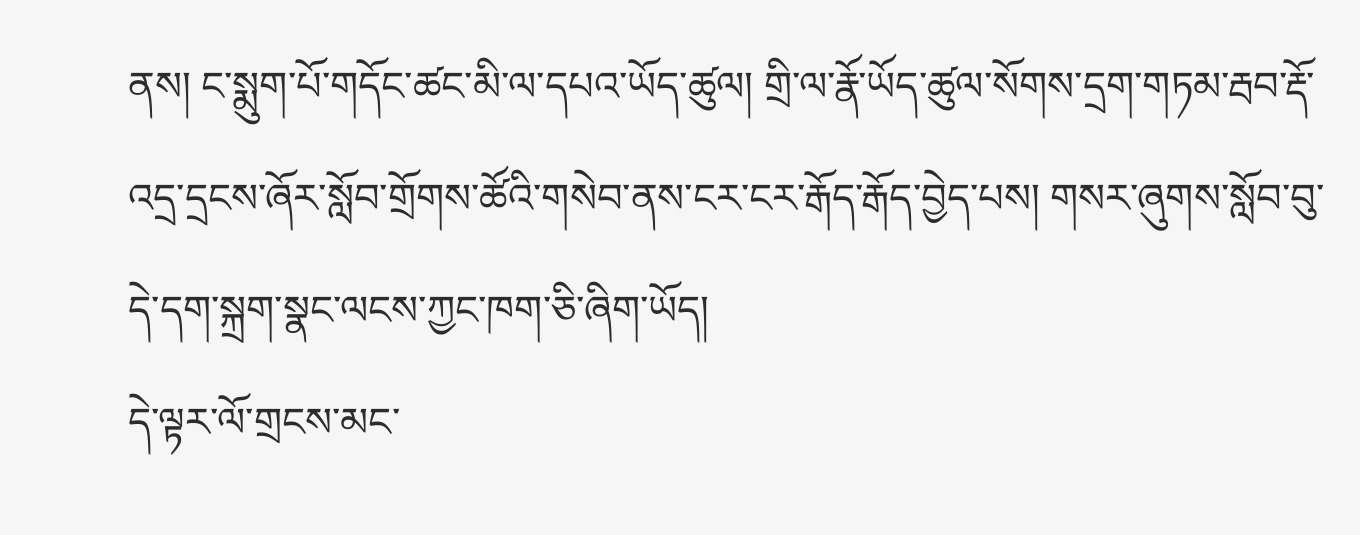ནས། ང་སྨུག་པོ་གདོང་ཚང་མི་ལ་དཔའ་ཡོད་ཚུལ། གྲི་ལ་རྣོ་ཡོད་ཚུལ་སོགས་དྲག་གཏམ་རྦབ་རྡོ་འདྲ་དྲངས་ཞོར་སློབ་གྲོགས་ཚོའི་གསེབ་ནས་ངར་ངར་རྒོད་རྒོད་བྱེད་པས། གསར་ཞུགས་སློབ་བུ་དེ་དག་སྐྲག་སྣང་ལངས་ཀྱང་ཁག་ཅི་ཞིག་ཡོད།
དེ་ལྟར་ལོ་གྲངས་མང་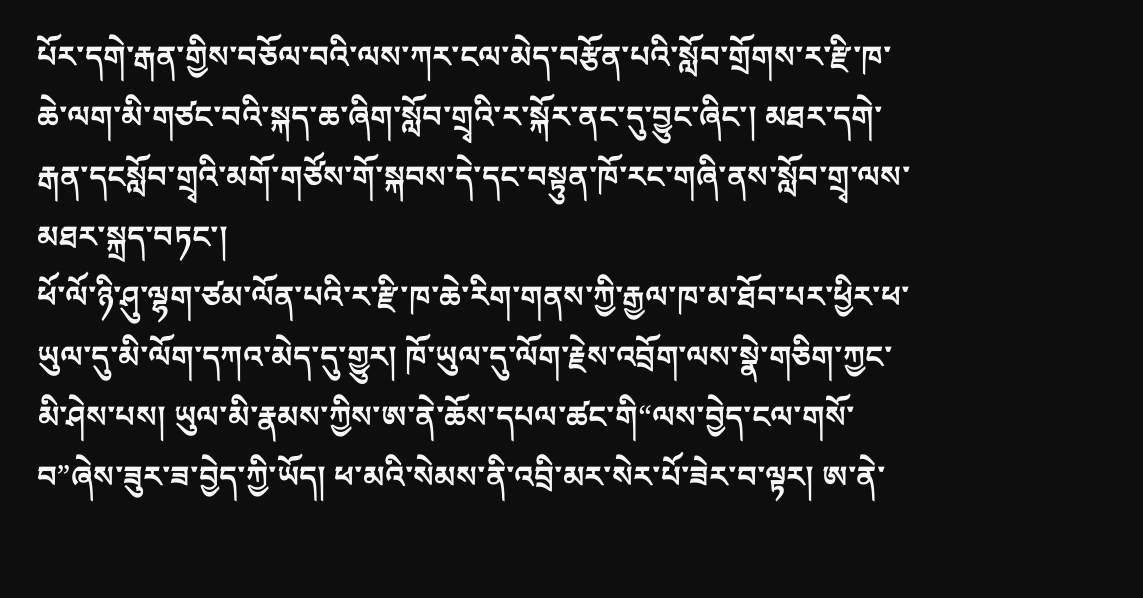པོར་དགེ་རྒན་གྱིས་བཅོལ་བའི་ལས་ཀར་ངལ་མེད་བརྩོན་པའི་སློབ་གྲོགས་ར་རྫི་ཁ་ཆེ་ལག་མི་གཙང་བའི་སྐད་ཆ་ཞིག་སློབ་གྲྭའི་ར་སྐོར་ནང་དུ་བྱུང་ཞིང་། མཐར་དགེ་རྒན་དངསློབ་གྲྭའི་མགོ་གཙོས་གོ་སྐབས་དེ་དང་བསྟུན་ཁོ་རང་གཞི་ནས་སློབ་གྲྭ་ལས་མཐར་སྐྲད་བཏང་།
ཕོ་ལོ་ཉི་ཤུ་ལྷག་ཙམ་ལོན་པའི་ར་རྫི་ཁ་ཆེ་རིག་གནས་ཀྱི་རྒྱལ་ཁ་མ་ཐོབ་པར་ཕྱིར་ཕ་ཡུལ་དུ་མི་ལོག་དཀའ་མེད་དུ་གྱུར། ཁོ་ཡུལ་དུ་ལོག་རྗེས་འབྲོག་ལས་སྣེ་གཅིག་ཀྱང་མི་ཤེས་པས། ཡུལ་མི་རྣམས་ཀྱིས་ཨ་ནེ་ཆོས་དཔལ་ཚང་གི“ལས་བྱེད་ངལ་གསོ་བ”ཞེས་ཟུར་ཟ་བྱེད་ཀྱི་ཡོད། ཕ་མའི་སེམས་ནི་འབྲི་མར་སེར་པོ་ཟེར་བ་ལྟར། ཨ་ནེ་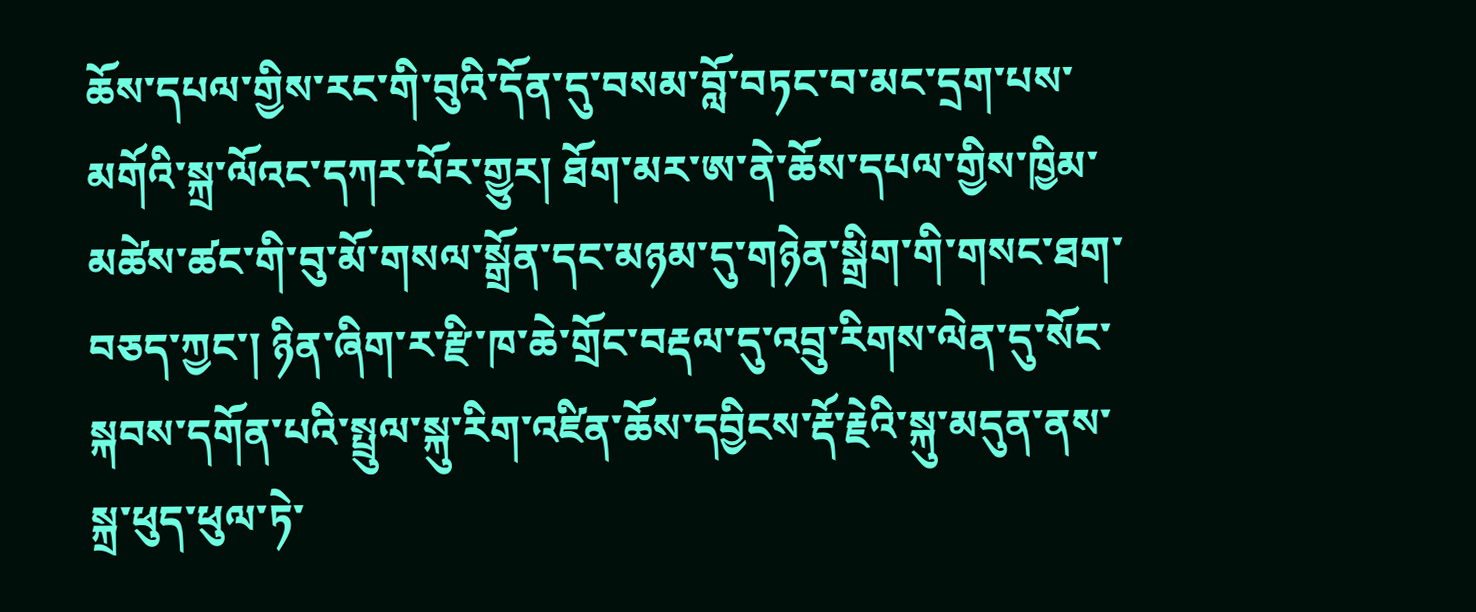ཆོས་དཔལ་གྱིས་རང་གི་བུའི་དོན་དུ་བསམ་བློ་བཏང་བ་མང་དྲག་པས་མགོའི་སྐྲ་ལོའང་དཀར་པོར་གྱུར། ཐོག་མར་ཨ་ནེ་ཆོས་དཔལ་གྱིས་ཁྱིམ་མཚེས་ཚང་གི་བུ་མོ་གསལ་སྒྲོན་དང་མཉམ་དུ་གཉེན་སྒྲིག་གི་གསང་ཐག་བཅད་ཀྱང་། ཉིན་ཞིག་ར་རྫི་ཁ་ཆེ་གྲོང་བརྡལ་དུ་འབྲུ་རིགས་ལེན་དུ་སོང་སྐབས་དགོན་པའི་སྤྲུལ་སྐུ་རིག་འཛིན་ཆོས་དབྱིངས་རྡོ་རྗེའི་སྐུ་མདུན་ནས་སྐྲ་ཕུད་ཕུལ་ཏེ་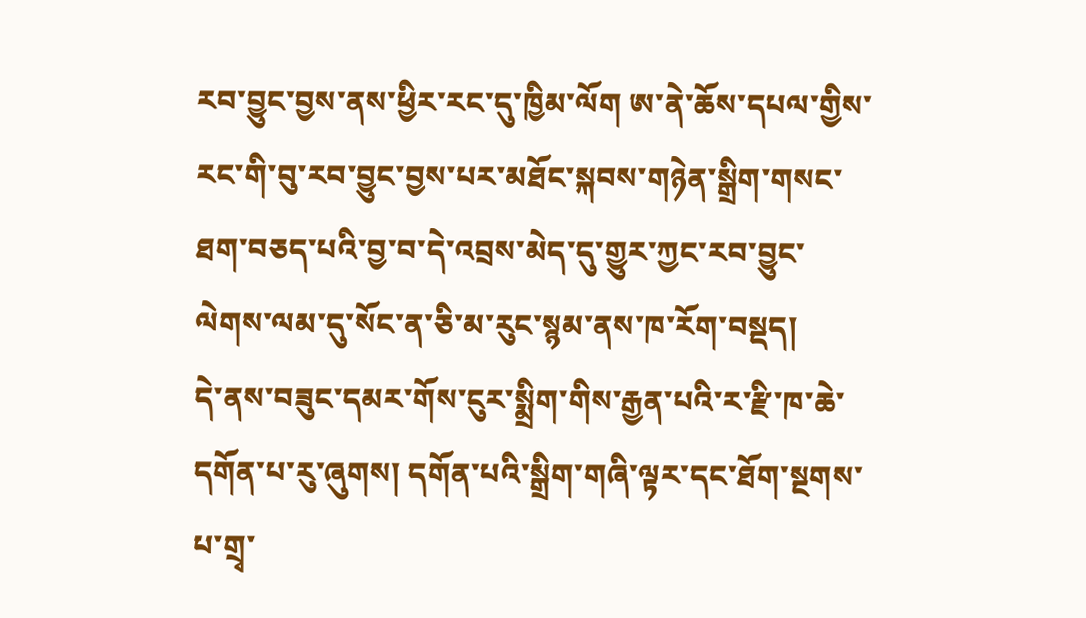རབ་བྱུང་བྱས་ནས་ཕྱིར་རང་དུ་ཁྱིམ་ལོག ཨ་ནེ་ཆོས་དཔལ་གྱིས་རང་གི་བུ་རབ་བྱུང་བྱས་པར་མཐོང་སྐབས་གཉེན་སྒྲིག་གསང་ཐག་བཅད་པའི་བྱ་བ་དེ་འབྲས་མེད་དུ་གྱུར་ཀྱང་རབ་བྱུང་ལེགས་ལམ་དུ་སོང་ན་ཅི་མ་རུང་སྙམ་ནས་ཁ་རོག་བསྡད།
དེ་ནས་བཟུང་དམར་གོས་ངུར་སྨྲིག་གིས་རྒྱན་པའི་ར་རྫི་ཁ་ཆེ་དགོན་པ་རུ་ཞུགས། དགོན་པའི་སྒྲིག་གཞི་ལྟར་དང་ཐོག་སྔགས་པ་གྲྭ་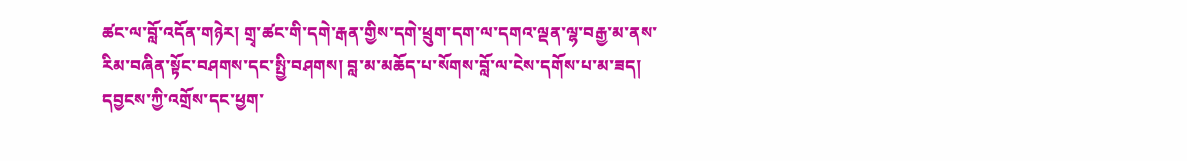ཚང་ལ་བློ་འདོན་གཉེར། གྲྭ་ཚང་གི་དགེ་རྒན་གྱིས་དགེ་ཕྲུག་དག་ལ་དགའ་ལྡན་ལྷ་བརྒྱ་མ་ནས་རིམ་བཞིན་སྟོང་བཤགས་དང་སྤྱི་བཤགས། བླ་མ་མཆོད་པ་སོགས་བློ་ལ་ངེས་དགོས་པ་མ་ཟད། དབྱངས་ཀྱི་འགྲོས་དང་ཕྱག་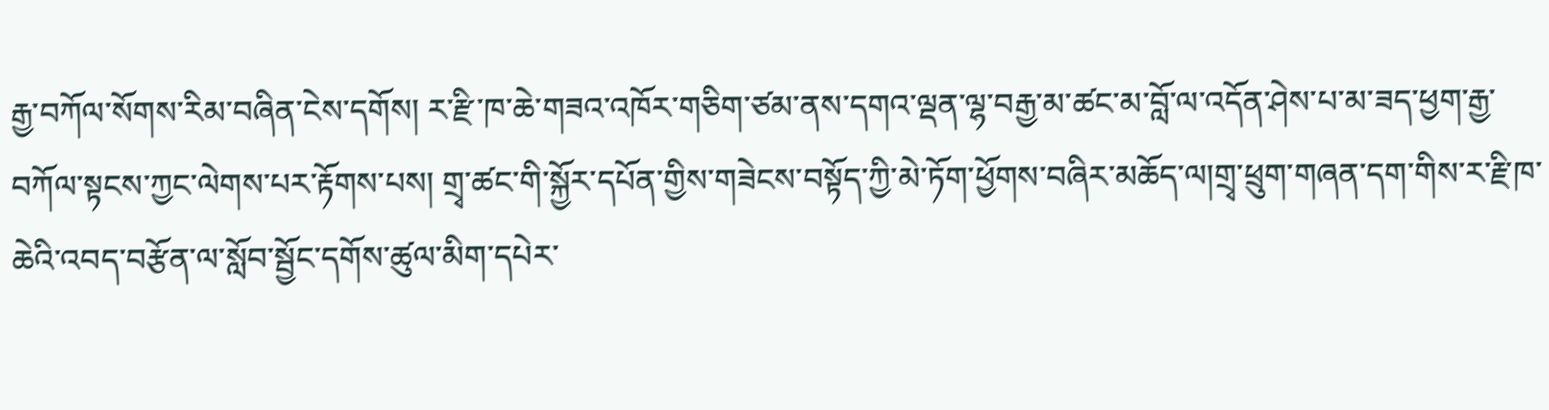རྒྱ་བཀོལ་སོགས་རིམ་བཞིན་ངེས་དགོས། ར་རྫི་ཁ་ཆེ་གཟའ་འཁོར་གཅིག་ཙམ་ནས་དགའ་ལྡན་ལྷ་བརྒྱ་མ་ཚང་མ་བློ་ལ་འདོན་ཤེས་པ་མ་ཟད་ཕྱག་རྒྱ་བཀོལ་སྟངས་ཀྱང་ལེགས་པར་རྟོགས་པས། གྲྭ་ཚང་གི་སྐྱོར་དཔོན་གྱིས་གཟེངས་བསྟོད་ཀྱི་མེ་ཏོག་ཕྱོགས་བཞིར་མཆོད་ལ།གྲྭ་ཕྲུག་གཞན་དག་གིས་ར་རྗི་ཁ་ཆེའི་འབད་བརྩོན་ལ་སློབ་སྦྱོང་དགོས་ཚུལ་མིག་དཔེར་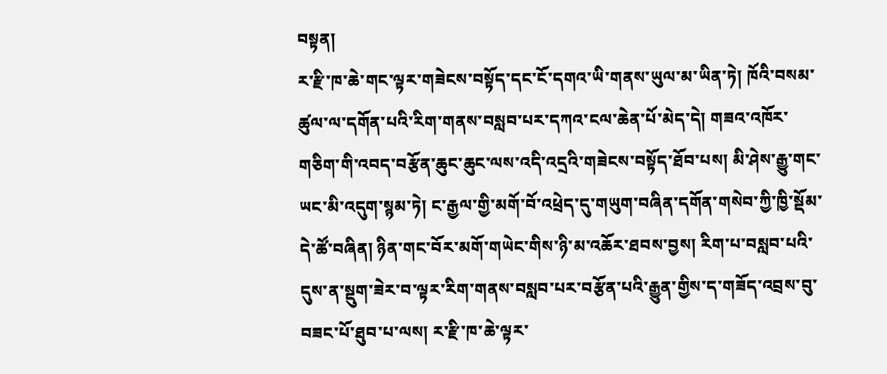བསྟན།
ར་རྫི་ཁ་ཆེ་གང་ལྟར་གཟེངས་བསྟོད་དང་ངོ་དགའ་ཡི་གནས་ཡུལ་མ་ཡིན་ཏེ། ཁོའི་བསམ་ཚུལ་ལ་དགོན་པའི་རིག་གནས་བསླབ་པར་དཀའ་ངལ་ཆེན་པོ་མེད་དེ། གཟའ་འཁོར་གཅིག་གི་འབད་བརྩོན་ཆུང་ཆུང་ལས་འདི་འདྲའི་གཟེངས་བསྟོད་ཐོབ་པས། མི་ཤེས་རྒྱུ་གང་ཡང་མི་འདུག་སྙམ་ཏེ། ང་རྒྱལ་གྱི་མགོ་བོ་འཕྲེད་དུ་གཡུག་བཞིན་དགོན་གསེབ་ཀྱི་ཁྱི་སྡོམ་དེ་ཚོ་བཞིན། ཉིན་གང་བོར་མགོ་གཡེང་གིས་ཉི་མ་འཆོར་ཐབས་བྱས། རིག་པ་བསླབ་པའི་དུས་ན་སྡུག་ཟེར་བ་ལྟར་རིག་གནས་བསླབ་པར་བརྩོན་པའི་རྒྱུན་གྱིས་ད་གཟོད་འབྲས་བུ་བཟང་པོ་ཐུབ་པ་ལས། ར་རྫི་ཁ་ཆེ་ལྟར་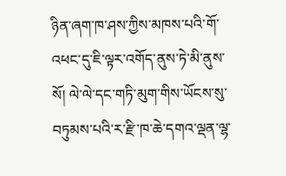ཉིན་ཞག་ཁ་ཤས་ཀྱིས་མཁས་པའི་གོ་འཕང་དུ་ཇི་ལྟར་འགོད་ནུས་ཏེ་མི་ནུས་སོ། ལེ་ལེ་དང་གཏི་མུག་གིས་ཡོངས་སུ་བཏུམས་པའི་ར་རྫི་ཁ་ཆེ་དགའ་ལྡན་ལྷ་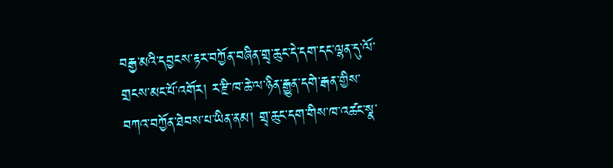བརྒྱ་མའི་དབྱངས་རྟར་བཀྱོན་བཞིན་གྲྭ་ཆུང་དེ་དག་དང་ལྷན་དུ་ལོ་གྲངས་མང་པོ་འགོར། ར་རྫི་ཁ་ཆེ་ལ་ཉིན་རྒྱུན་དགེ་རྒན་གྱིས་བཀའ་བཀྱོན་ཐེབས་པ་ཡིན་ནམ། གྲྭ་ཆུང་དག་གིས་ཁ་འཚང་སྣ་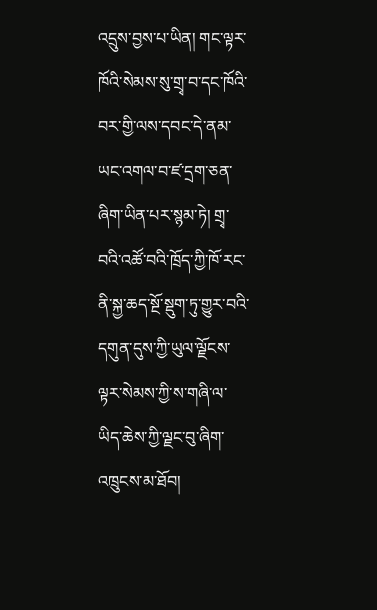འདྲུས་བྱས་པ་ཡིན། གང་ལྟར་ཁོའི་སེམས་སུ་གྲྭ་བ་དང་ཁོའི་བར་གྱི་ལས་དབང་དེ་ནམ་ཡང་འགལ་བ་ཛ་དྲག་ཅན་ཞིག་ཡིན་པར་སྙམ་ཏེ། གྲྭ་བའི་འཚོ་བའི་ཁྲོད་ཀྱི་ཁོ་རང་ནི་སྐྱ་ཆད་སྔོ་སྡུག་ཏུ་གྱུར་བའི་དགུན་དུས་ཀྱི་ཡུལ་ལྗོངས་ལྟར་སེམས་ཀྱི་ས་གཞི་ལ་ཡིད་ཆེས་ཀྱི་ལྗང་བུ་ཞིག་འཁྲུངས་མ་ཐོབ།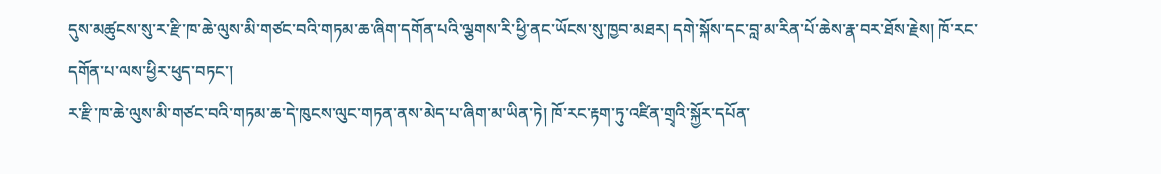དུས་མཚུངས་སུ་ར་རྫི་ཁ་ཆེ་ལུས་མི་གཙང་བའི་གཏམ་ཆ་ཞིག་དགོན་པའི་ལྕགས་རི་ཕྱི་ནང་ཡོངས་སུ་ཁྱབ་མཐར། དགེ་སྐོས་དང་བླ་མ་རིན་པོ་ཆེས་རྣ་བར་ཐོས་རྗེས། ཁོ་རང་དགོན་པ་ལས་ཕྱིར་ཕུད་བཏང་།
ར་རྫི་ཁ་ཆེ་ལུས་མི་གཙང་བའི་གཏམ་ཆ་དེ་ཁུངས་ལུང་གཏན་ནས་མེད་པ་ཞིག་མ་ཡིན་ཏེ། ཁོ་རང་རྟག་ཏུ་འཛིན་གྲྭའི་སྐྱོར་དཔོན་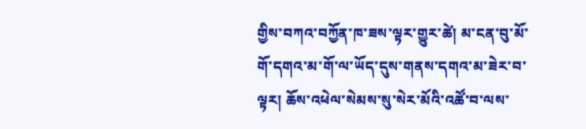གྱིས་བཀའ་བཀྱོན་ཁ་ཟས་ལྟར་གྱུར་ཚེ། མ་ངན་བུ་མོ་གོ་དགའ་མ་གོ་ལ་ཡོད་དུས་གནས་དགའ་མ་ཟེར་བ་ལྟར། ཆོས་འཕེལ་སེམས་སུ་སེར་མོའི་འཚོ་བ་ལས་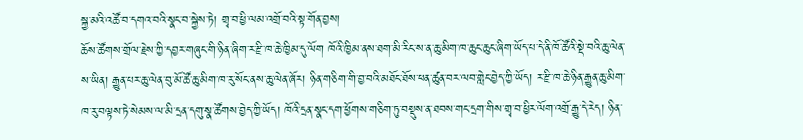སྐྱ་མའི་འཚོ་བ་དགའ་བའི་སྣང་བ་སྐྱེས་ཏེ། གྲྭ་བ་ཕྱི་ལམ་འགྲོ་བའི་སྟ་གོན་བྱས།
ཆོས་ཚོགས་གྲོལ་རྗེས་ཀྱི་དབྱར་གཞུང་གི་ཉིན་ཞིག་ར་རྫི་ཁ་ཆེ་ཁྱིམ་དུ་ལོག ཁོའི་ཁྱིམ་ནས་ཐག་མི་རིང་ས་ན་ཆུ་མིག་ཁ་ཆུང་ཆུང་ཞིག་ཡོད་པ་དེ་ནི་ཁོ་ཚོའི་སྡེ་བའི་ཆུ་ལེན་ས་ཡིན། རྒྱུན་པར་ཆུ་ལེན་བུ་མོ་ཚོ་ཆུ་མིག་ཁ་རུ་སོང་ནས་ཆུ་ལེན་ཞོར། ཉིན་གཅིག་གི་བྱ་བའི་མཐོང་ཐོས་ཕན་ཚུན་བར་ལབ་གླེང་བྱེད་ཀྱི་ཡོད། ར་རྫི་ཁ་ཆེ་ཉིན་རྒྱུན་ཆུ་མིག་ཁ་རུ་བལྟས་ཏེ་སེམས་ལ་མི་དྲན་དགུ་སྣ་ཚོགས་བྱེད་ཀྱི་ཡོད། ཁོའི་དྲན་སྣང་དག་ཕྱོགས་གཅིག་ཏུ་བསྡུས་ན་ཐབས་གང་དྲག་གིས་གྲྭ་བ་ཕྱིར་ལོག་འགྲོ་རྒྱུ་དེ་རེད། ཉིན་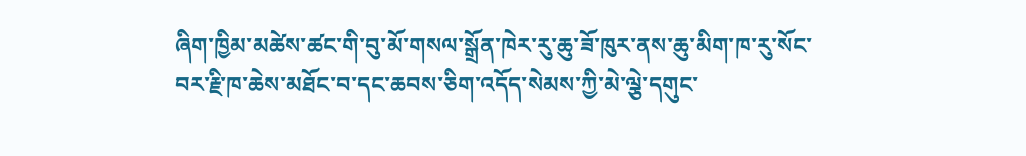ཞིག་ཁྱིམ་མཚེས་ཚང་གི་བུ་མོ་གསལ་སྒྲོན་ཁེར་རུ་ཆུ་ཟོ་ཁུར་ནས་ཆུ་མིག་ཁ་རུ་སོང་བར་རྗི་ཁ་ཆེས་མཐོང་བ་དང་ཆབས་ཅིག་འདོད་སེམས་ཀྱི་མེ་ལྕེ་དགུང་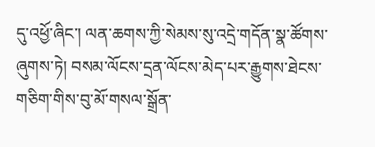དུ་འཕྱོ་ཞིང་། ལན་ཆགས་ཀྱི་སེམས་སུ་འདྲེ་གདོན་སྣ་ཚོགས་ཞུགས་ཏེ། བསམ་ལོངས་དྲན་ལོངས་མེད་པར་རྒྱུགས་ཐེངས་གཅིག་གིས་བུ་མོ་གསལ་སྒྲོན་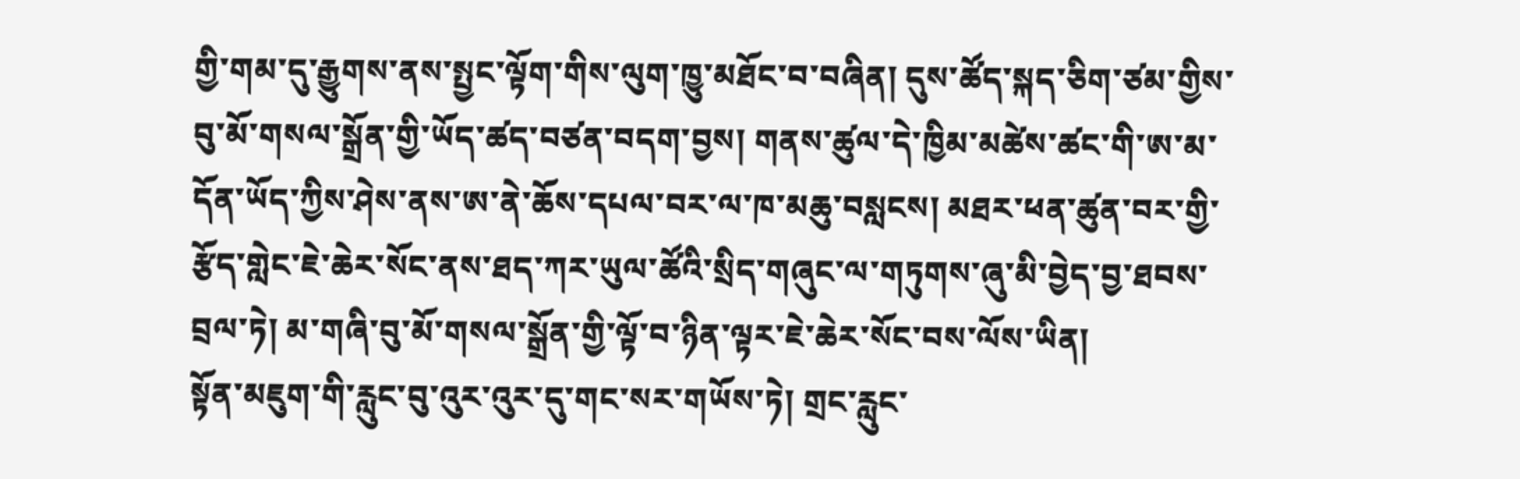གྱི་གམ་དུ་རྒྱུགས་ནས་སྤྱང་ལྟོག་གིས་ལུག་ཁྱུ་མཐོང་བ་བཞིན། དུས་ཚོད་སྐད་ཅིག་ཙམ་གྱིས་བུ་མོ་གསལ་སྒྲོན་གྱི་ཡོད་ཚད་བཙན་བདག་བྱས། གནས་ཚུལ་དེ་ཁྱིམ་མཚེས་ཚང་གི་ཨ་མ་དོན་ཡོད་ཀྱིས་ཤེས་ནས་ཨ་ནེ་ཆོས་དཔལ་བར་ལ་ཁ་མཆུ་བསླངས། མཐར་ཕན་ཚུན་བར་གྱི་རྩོད་གླེང་ཇེ་ཆེར་སོང་ནས་ཐད་ཀར་ཡུལ་ཚོའི་སྲིད་གཞུང་ལ་གཏུགས་ཞུ་མི་བྱེད་བྱ་ཐབས་བྲལ་ཏེ། མ་གཞི་བུ་མོ་གསལ་སྒྲོན་གྱི་ལྟོ་བ་ཉིན་ལྟར་ཇེ་ཆེར་སོང་བས་ལོས་ཡིན།
སྟོན་མཇུག་གི་རླུང་བུ་འུར་འུར་དུ་གང་སར་གཡོས་ཏེ། གྲང་རླུང་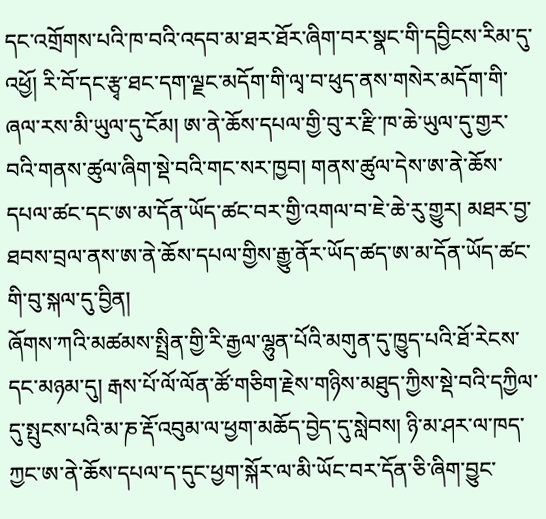དང་འགྲོགས་པའི་ཁ་བའི་འདབ་མ་ཐར་ཐོར་ཞིག་བར་སྣང་གི་དབྱིངས་རིམ་དུ་འཕྱོ། རི་བོ་དང་རྩྭ་ཐང་དག་ལྗང་མདོག་གི་ལྭ་བ་ཕུད་ནས་གསེར་མདོག་གི་ཞལ་རས་མི་ཡུལ་དུ་ངོམ། ཨ་ནེ་ཆོས་དཔལ་གྱི་བུ་ར་རྫི་ཁ་ཆེ་ཡུལ་དུ་གྱར་བའི་གནས་ཚུལ་ཞིག་སྡེ་བའི་གང་སར་ཁྱབ། གནས་ཚུལ་དེས་ཨ་ནེ་ཆོས་དཔལ་ཚང་དང་ཨ་མ་དོན་ཡོད་ཚང་བར་གྱི་འགལ་བ་ཇེ་ཆེ་རུ་གྱུར། མཐར་བྱ་ཐབས་བྲལ་ནས་ཨ་ནེ་ཆོས་དཔལ་གྱིས་རྒྱུ་ནོར་ཡོད་ཚད་ཨ་མ་དོན་ཡོད་ཚང་གི་བུ་སྐལ་དུ་བྱིན།
ཞོགས་ཀའི་མཚམས་སྤྲིན་གྱི་རི་རྒྱལ་ལྷུན་པོའི་མགུན་དུ་ཁྱུད་པའི་ཐོ་རེངས་དང་མཉམ་དུ། རྒས་པོ་ལོ་ལོན་ཚོ་གཅིག་རྗེས་གཉིས་མཐུད་ཀྱིས་སྡེ་བའི་དཀྱིལ་དུ་སྤུངས་པའི་མ་ཎ་རྡོ་འབུམ་ལ་ཕྱག་མཆོད་བྱེད་དུ་སླེབས། ཉི་མ་ཤར་ལ་ཁད་ཀྱང་ཨ་ནེ་ཆོས་དཔལ་ད་དུང་ཕྱག་སྐོར་ལ་མི་ཡོང་བར་དོན་ཅི་ཞིག་བྱུང་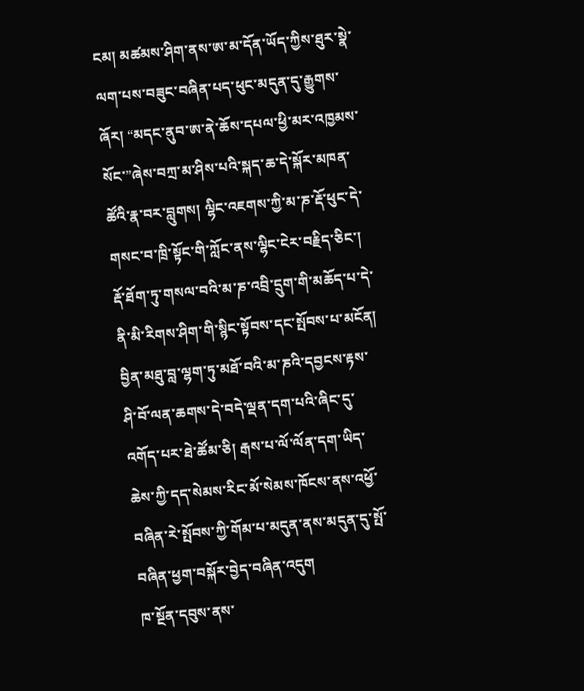ངམ། མཚམས་ཤིག་ནས་ཨ་མ་དོན་ཡོད་ཀྱིས་ཐུར་སྣེ་ལག་པས་བཟུང་བཞིན་པད་ཕུང་མདུན་དུ་རྒྱུགས་ཞོར། “མདང་ནུབ་ཨ་ནེ་ཆོས་དཔལ་ཕྱི་མར་འཁྱམས་སོང་”ཞེས་བཀྲ་མ་ཤིས་པའི་སྐད་ཆ་དེ་སྐོར་མཁན་ཚོའི་རྣ་བར་བླུགས། ལྷིང་འཇགས་ཀྱི་མ་ཎ་རྡོ་ཕུང་དེ་གསང་བ་ཁྲི་སྟོང་གི་ཀློང་ནས་ལྷིང་ངེར་བརྗིད་ཅིང་། རྡོ་ཐོག་ཏུ་གསལ་བའི་མ་ཎ་འབྲི་དྲུག་གི་མཆོད་པ་དེ་ནི་མི་རིགས་ཤིག་གི་སྙིང་སྟོབས་དང་སྤོབས་པ་མངོན། བྱིན་མཐུ་བླ་ལྷག་ཏུ་མཐོ་བའི་མ་ཎའི་དབྱངས་རྟས་ཤི་བོ་ལན་ཆགས་དེ་བདེ་ལྡན་དག་པའི་ཞིང་དུ་འགོད་པར་ཐེ་ཚོམ་ཅི། རྒས་པ་ལོ་ལོན་དག་ཡིད་ཆེས་ཀྱི་དད་སེམས་རིང་མོ་སེམས་ཁོངས་ནས་འཕྱོ་བཞིན་རེ་སྤོབས་ཀྱི་གོམ་པ་མདུན་ནས་མདུན་དུ་སྤོ་བཞིན་ཕྱག་བསྐོར་བྱེད་བཞིན་འདུག
ཁ་སྔོན་དབུས་ནས་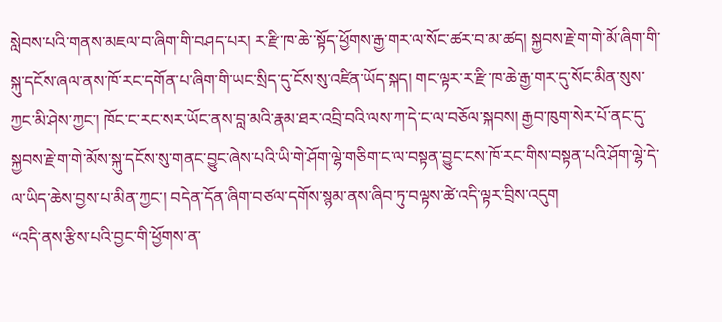སླེབས་པའི་གནས་མཇལ་བ་ཞིག་གི་བཤད་པར། ར་རྫི་ཁ་ཆེ་་སྟོད་ཕྱོགས་རྒྱ་གར་ལ་སོང་ཚར་བ་མ་ཚད། སྐྱབས་རྗེ་ག་གེ་མོ་ཞིག་གི་སྐུ་དངོས་ཞལ་ནས་ཁོ་རང་དགོན་པ་ཞིག་གི་ཡང་སྲིད་དུ་ངོས་སུ་འཛིན་ཡོད་སྐད། གང་ལྟར་ར་རྫི་ཁ་ཆེ་རྒྱ་གར་དུ་སོང་མིན་སུས་ཀྱང་མི་ཤེས་ཀྱང་། ཁོང་ང་རང་སར་ཡོང་ནས་བླ་མའི་རྣམ་ཐར་འབྲི་བའི་ལས་ཀ་དེ་ང་ལ་བཅོལ་སྐབས། རྒྱབ་ཁུག་སེར་པོ་ནང་དུ་སྐྱབས་རྗེ་ག་གེ་མོས་སྐུ་དངོས་སུ་གནང་བྱུང་ཞེས་པའི་ཡི་གེ་ཤོག་ལྷེ་གཅིག་ང་ལ་བསྟན་བྱུང་ངས་ཁོ་རང་གིས་བསྟན་པའི་ཤོག་ལྷེ་དེ་ལ་ཡིད་ཆེས་བྱས་པ་མིན་ཀྱང་། བདེན་དོན་ཞིག་བཙལ་དགོས་སྙམ་ནས་ཞིབ་ཏུ་བལྟས་ཚེ་འདི་ལྟར་བྲིས་འདུག
“འདི་ནས་རྩིས་པའི་བྱང་གི་ཕྱོགས་ན་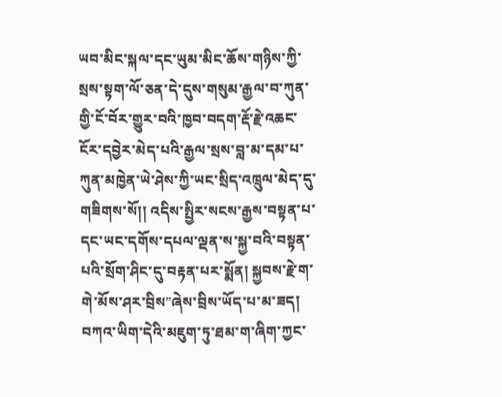ཡབ་མིང་སྐལ་དང་ཡུམ་མིང་ཆོས་གཉིས་ཀྱི་སྲས་སྟག་ལོ་ཅན་དེ་དུས་གསུམ་རྒྱལ་བ་ཀུན་གྱི་ངོ་བོར་གྱུར་བའི་ཁྱབ་བདག་རྡོ་རྗེ་འཆང་ངོར་དབྱེར་མེད་པའི་རྒྱལ་སྲས་བླ་མ་དམ་པ་ཀུན་མཁྱེན་ཡེ་ཤེས་ཀྱི་ཡང་སྲིད་འཁྲུལ་མེད་དུ་གཟིགས་སོ།། འདིས་སྤྱིར་སངས་རྒྱས་བསྟན་པ་དང་ཡང་དགོས་དཔལ་ལྡན་ས་སྐྱ་བའི་བསྟན་པའི་སྲོག་ཤིང་དུ་བརྟན་པར་སྨོན། སྐྱབས་རྗེ་ག་གེ་མོས་ཤར་བྲིས”ཞེས་བྲིས་ཡོད་པ་མ་ཟད། བཀའ་ཡིག་དེའི་མཇུག་ཏུ་ཐམ་ག་ཞིག་ཀྱང་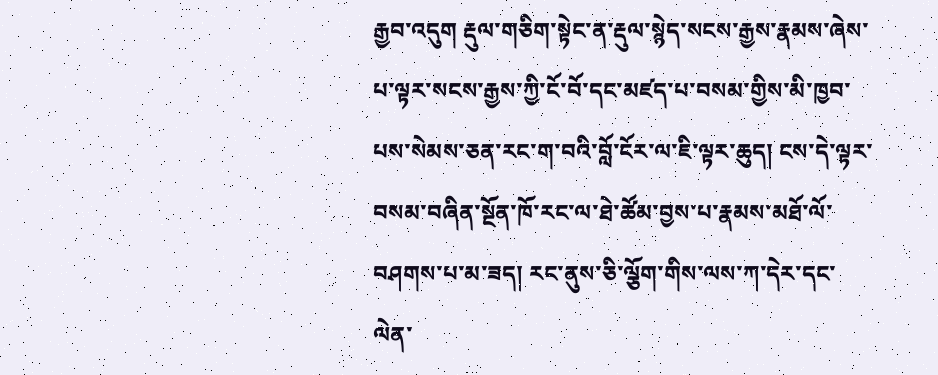རྒྱབ་འདུག རྡུལ་གཅིག་སྟེང་ན་རྡུལ་སྙེད་སངས་རྒྱས་རྣམས་ཞེས་པ་ལྟར་སངས་རྒྱས་ཀྱི་ངོ་བོ་དང་མཛད་པ་བསམ་གྱིས་མི་ཁྱབ་པས་སེམས་ཅན་རང་ག་བའི་བློ་ངོར་ལ་ཇི་ལྟར་ཆུད། ངས་དེ་ལྟར་བསམ་བཞིན་སྔོན་ཁོ་རང་ལ་ཐེ་ཚོམ་བྱས་པ་རྣམས་མཐོ་ལོ་བཤགས་པ་མ་ཟད། རང་ནུས་ཅི་ལྕོག་གིས་ལས་ཀ་དེར་དང་ལེན་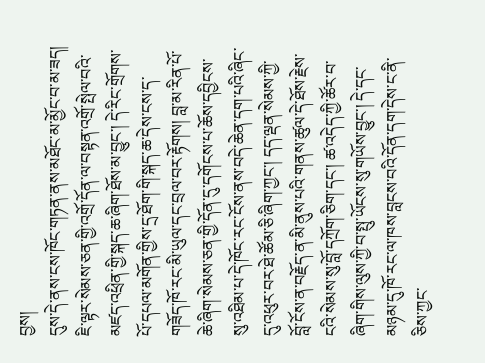བྱས།
དུས་དེ་ནས་ངས་ཁོང་གཏན་ནས་མཐོང་མ་མྱོང་བ་མ་ཟད། ཇི་ལྟར་སེམས་ཅན་གྱི་འགྲོ་དོན་ལ་བསྟན་འགྲོ་སྤེལ་བའི་མཛད་འཕྲིན་གྱི་སྐད་ཆ་ཞིག་ཐོས་མ་བྱུང་། དེ་རིང་གྲོགས་པོ་དཔལ་མགོན་གྱིས་དྲ་ཐོག་གི་སྐད་ཆ་དེས་ངས་ད་གཟོད་ཁོ་རང་མི་ཡུལ་དང་བྲལ་བར་རྟོགས། བླ་མ་རིན་པོ་ཆེ་ཞིག་སེམས་ཅན་གྱི་དོན་དུ་དགོངས་པ་ཆོས་དབྱིངས་སུ་འཐིམ་པ་དེ་ཁོང་རང་ངོས་ནས་བདེ་ཆེན་དག་པའི་ཞིང་དུ་འཕུར་བར་ཐེ་ཚོམ་ཅི་ཞིག་ཀྱང་། དད་ལྡན་སེམས་ཀྱི་བློ་ངོས་ན་བརྗོད་ན་མི་ནུས་པའི་གནས་ཚུལ་དེ་ཐོས་རྗེས་ངའི་སེམས་སུ་བློ་དཀྲོག་ཅིག་དང་། ཚ་འདེད་ཀྱི་ཚོར་བ་ཞིག་གིས་ལུས་ཀྱི་བ་སྤུ་ཡོངས་སུ་གཡོས་བྱུང་། དེ་དང་མཉམ་དུ་ཁོ་རང་ལ་ཁས་བླངས་བའི་དོན་དག་དེས་ང་ནི་ཅིས་ཀྱང་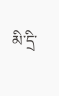མི་དྲི་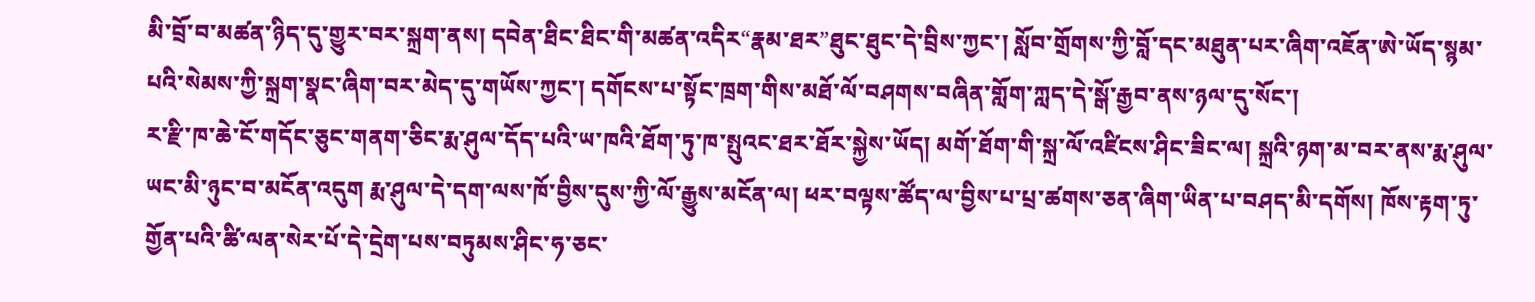མི་བྲོ་བ་མཚན་ཉིད་དུ་གྱུར་བར་སྐྲག་ནས། དབེན་ཐིང་ཐིང་གི་མཚན་འདིར“རྣམ་ཐར”ཐུང་ཐུང་དེ་བྲིས་ཀྱང་། སློབ་གྲོགས་ཀྱི་བློ་དང་མཐུན་པར་ཞིག་འཇོན་ཨེ་ཡོད་སྙམ་པའི་སེམས་ཀྱི་སྐྲག་སྣང་ཞིག་བར་མེད་དུ་གཡོས་ཀྱང་། དགོངས་པ་སྟོང་ཁྲག་གིས་མཐོ་ལོ་བཤགས་བཞིན་གློག་ཀླད་དེ་སྒོ་རྒྱབ་ནས་ཉལ་དུ་སོང་།
ར་རྫི་ཁ་ཆེ་ངོ་གདོང་ཅུང་གནག་ཅིང་རྨ་ཤུལ་དོད་པའི་ཡ་ཁའི་ཐོག་ཏུ་ཁ་སྤུའང་ཐར་ཐོར་སྐྱེས་ཡོད། མགོ་ཐོག་གི་སྐྲ་ལོ་འཛིངས་ཤིང་ཟིང་ལ། སྐྲའི་ཉག་མ་བར་ནས་རྨ་ཤུལ་ཡང་མི་ཉུང་བ་མངོན་འདུག རྨ་ཤུལ་དེ་དག་ལས་ཁོ་བྱིས་དུས་ཀྱི་ལོ་རྒྱུས་མངོན་ལ། ཕར་བལྟས་ཚོད་ལ་བྱིས་པ་པྲ་ཚགས་ཅན་ཞིག་ཡིན་པ་བཤད་མི་དགོས། ཁོས་རྟག་ཏུ་གྱོན་པའི་ཚི་ལན་སེར་པོ་དེ་དྲེག་པས་བཏུམས་ཤིང་ཧ་ཅང་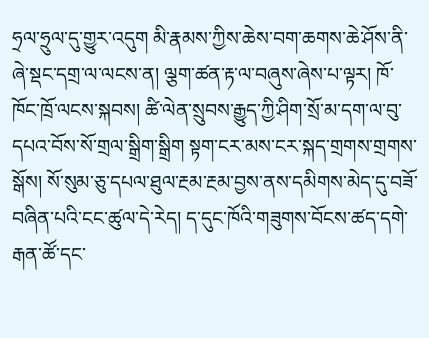ཧྲལ་ཧྲུལ་དུ་གྱུར་འདུག མི་རྣམས་ཀྱིས་ཆེས་བག་ཆགས་ཆེ་ཤོས་ནི་ཞེ་སྡང་དགྲ་ལ་ལངས་ན། ལྕག་ཚན་རྟ་ལ་བཞུས་ཞེས་པ་ལྟར། ཁོ་ཁོང་ཁྲོ་ལངས་སྐབས། ཚི་ལེན་སྲུབས་རྒྱུད་ཀྱི་ཤིག་སྲོ་མ་དག་ལ་བུ་དཔའ་བོས་སོ་གྲལ་སྒྲིག་སྒྲིག སྟག་ངར་མས་ངར་སྐད་གྲགས་གྲགས་སྒོས། སོ་སུམ་ཅུ་དཔལ་ཐུལ་རྔམ་རྔམ་བྱས་ནས་དམིགས་མེད་དུ་བཟོ་བཞིན་པའི་ངང་ཚུལ་དེ་རེད། ད་དུང་ཁོའི་གཟུགས་བོངས་ཚད་དགེ་རྒན་ཚོ་དང་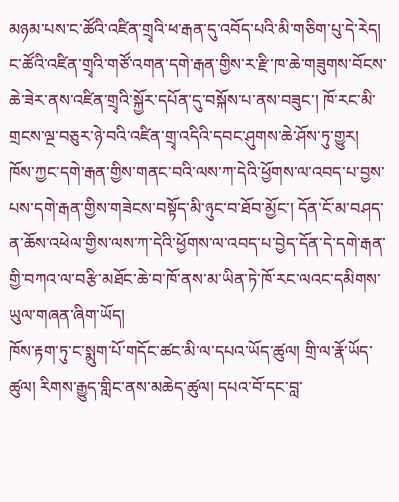མཉམ་པས་ང་ཚོའི་འཛིན་གྲྭའི་ཕ་རྒན་དུ་འབོད་པའི་མི་གཅིག་པུ་དེ་རེད། ང་ཚོའི་འཛིན་གྲྭའི་གཙོ་འགན་དགེ་རྒན་གྱིས་ར་རྫི་ཁ་ཆེ་གཟུགས་བོངས་ཆེ་ཟེར་ནས་འཛིན་གྲྭའི་སྐྱོར་དཔོན་དུ་བསྐོས་པ་ནས་བཟུང་། ཁོ་རང་མི་གྲངས་ལྔ་བཅུར་ཉེ་བའི་འཛིན་གྲྭ་འདིའི་དབང་ཤུགས་ཆེ་ཤོས་ཏུ་གྱུར། ཁོས་ཀྱང་དགེ་རྒན་གྱིས་གནང་བའི་ལས་ཀ་དེའི་ཕྱོགས་ལ་འབད་པ་བྱས་པས་དགེ་རྒན་གྱིས་གཟེངས་བསྟོད་མི་ཉུང་བ་ཐོབ་མྱོང་། དོན་ངོ་མ་བཤད་ན་ཆོས་འཕེལ་གྱིས་ལས་ཀ་དེའི་ཕྱོགས་ལ་འབད་པ་བྱེད་དོན་དེ་དགེ་རྒན་གྱི་བཀའ་ལ་བརྩི་མཐོང་ཆེ་བ་ཁོ་ནས་མ་ཡིན་ཏེ་ཁོ་རང་ལའང་དམིགས་ཡུལ་གཞན་ཞིག་ཡོད།
ཁོས་རྟག་ཏུ་ང་སྨུག་པོ་གདོང་ཚང་མི་ལ་དཔའ་ཡོད་ཚུལ། གྲི་ལ་རྣོ་ཡོད་ཚུལ། རིགས་རྒྱུད་གླིང་ནས་མཆེད་ཚུལ། དཔའ་བོ་དང་བླ་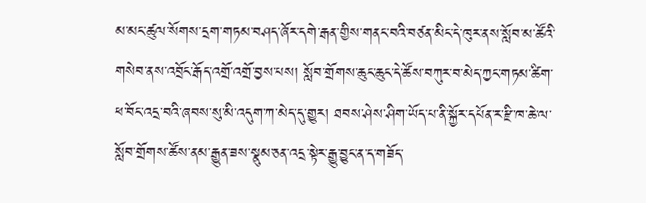མ་མང་ཚུལ་སོགས་དྲག་གཏམ་བཤད་ཞོར་དགེ་རྒན་གྱིས་གནང་བའི་བཙན་མིང་དེ་ཁུར་ནས་སློབ་མ་ཚོའི་གསེབ་ནས་འབྲོང་རྒོད་འགྲོ་འགྲོ་བྱས་པས། སློབ་གྲོགས་ཆུང་ཆུང་དེ་ཚོས་བཀུར་བ་མེད་ཀྱང་གཏམ་ཚིག་ཕ་བོང་འདྲ་བའི་ཞབས་སུ་མི་འདུག་ཀ་མེད་དུ་གྱུར། ཐབས་ཤེས་ཤིག་ཡོད་པ་ནི་སྐྱོར་དཔོན་ར་རྫི་ཁ་ཆེ་ལ་སློབ་གྲོགས་ཚོས་ནམ་རྒྱུན་ཟས་སྣུམ་ཅན་འདྲ་སྟེར་རྒྱུ་བྱུང་ན་ད་གཟོད་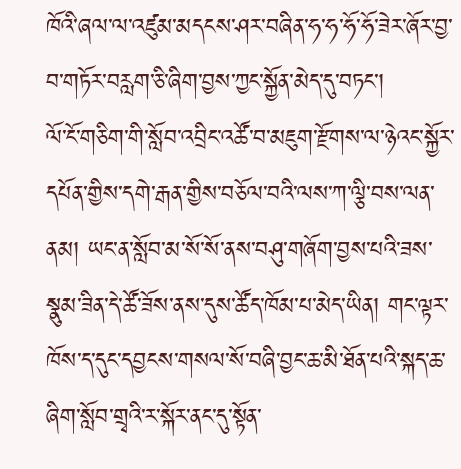ཁོའི་ཞལ་ལ་འཛུམ་མདངས་ཤར་བཞིན་ཧ་ཧ་ཧོ་ཧོ་ཟེར་ཞོར་བྱ་བ་གཏོར་བརླག་ཅི་ཞིག་བྱས་ཀྱང་སྐྱོན་མེད་དུ་བཏང་།
ལོ་ངོ་གཅིག་གི་སློབ་འབྲིང་འཚོ་བ་མཇུག་རྫོགས་ལ་ཉེའང་སྐྱོར་དཔོན་གྱིས་དགེ་རྒན་གྱིས་བཅོལ་བའི་ལས་ཀ་ལྕི་བས་ལན་ནམ། ཡང་ན་སློབ་མ་སོ་སོ་ནས་བཤུ་གཞོག་བྱས་པའི་ཟས་སྣུམ་ཟིན་དེ་ཚོ་ཟོས་ནས་དུས་ཚོད་ཁོམ་པ་མེད་ཡིན། གང་ལྟར་ཁོས་ད་དུང་དབྱངས་གསལ་སོ་བཞི་བྱང་ཆ་མི་ཐོན་པའི་སྐད་ཆ་ཞིག་སློབ་གྲྭའི་ར་སྐོར་ནང་དུ་སྟོན་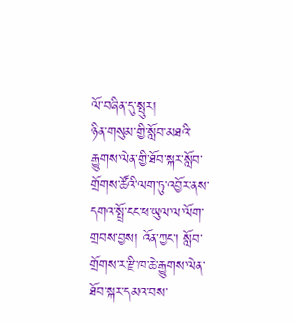ལོ་བཞིན་དུ་སྤུར།
ཉིན་གསུམ་གྱི་སློབ་མཐའི་རྒྱུགས་ལེན་གྱི་ཐོབ་སྐར་སློབ་གྲོགས་ཚོའི་ལག་ཏུ་འབྱོར་ནས་དགའ་སྤྲོ་ངང་ཕ་ཡུལ་ལ་ལོག་གྲབས་བྱས། འོན་ཀྱང་། སློབ་གྲོགས་ར་རྫི་ཁ་ཆེ་རྒྱུགས་ལེན་ཐོབ་སྐར་དམའ་བས་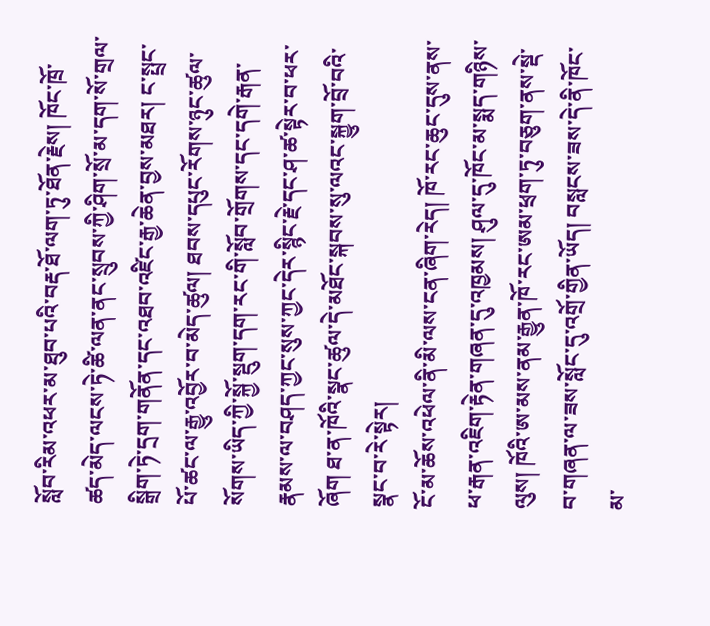སློབ་རིམ་འཕར་མ་ཐུབ་པའི་བརྡ་ཐོ་ལག་ཏུ་ཐོན་རྗེས། ཁོང་ཁྲོ་ཚད་མེད་ལངས་ཏེ་ཚི་ལན་ནང་སྲུབས་ཀྱི་ཤིག་སྲོ་མ་དག་སོ་གྲལ་སྒྲིག་ཏེ་དྲག་གནོན་དང་འཐབ་འཛིང་རྒྱ་ཆེན་བྱས་མཐར། ང་སྤྲང་པོ་ཚང་ལ་རྒྱུ་འབྱོར་བ་མེད་ཚུལ། ཐབས་དཔུང་རོགས་ཉུང་ཚུལ་སོགས་ཡིད་ཀྱི་སྐྱོ་སྡུག་དག་རང་གི་སློབ་གྲོགས་དང་དགེ་རྒན་རྣམས་ལ་བཤད་ཀྱང་སུས་ཀྱང་དེར་སྙིང་རྗེ་དང་ཤ་ཚ་སྟེར་བ་ཕར་ཞོག ཐ་ན་ཁོའི་སྣང་ཚུལ་དེ་མཐོང་སྐབས་སུ་ལའང་སྐྱུག་བྲོ་བའི་སྣང་བ་རེ་སྟེར།
ངོ་མ་ཆོས་འཕེལ་ནི་མི་ལས་ངན་ཞིག་རེད། ཁོ་རང་ཆུང་དུས་ནས་ཕ་རྒན་འཇིག་རྟེན་གཞན་དུ་འཁྱམས། ཤུལ་དུ་ཁོང་མ་སྨད་གཉིས་ལུས། ཁོའི་ཨ་མས་ནམ་རྒྱུན་ཁོ་རང་ཨམ་ཕྲག་ཏུ་བཅུག་ནས་སྡེ་བ་གཞན་ལ་ཟས་སློང་དུ་འགྲོ་གྱིན་ཡོད། བསླངས་ཟས་དེ་ནི་ཁོང་མ་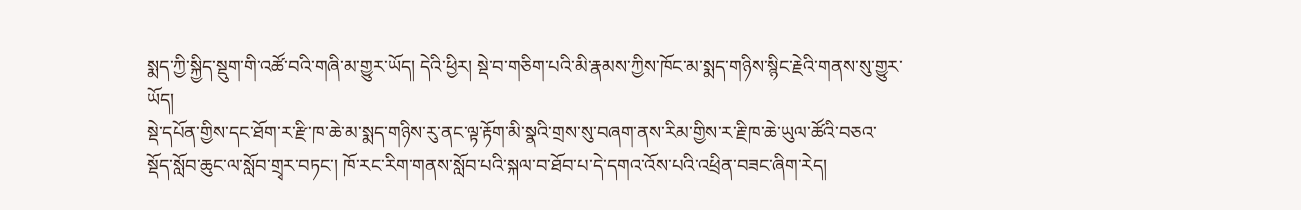སྨད་ཀྱི་སྐྱིད་སྡུག་གི་འཚོ་བའི་གཞི་མ་གྱུར་ཡོད། དེའི་ཕྱིར། སྡེ་བ་གཅིག་པའི་མི་རྣམས་ཀྱིས་ཁོང་མ་སྨད་གཉིས་སྙིང་རྗེའི་གནས་སུ་གྱུར་ཡོད།
སྡེ་དཔོན་གྱིས་དང་ཐོག་ར་རྫི་ཁ་ཆེ་མ་སྨད་གཉིས་རུ་ནང་ལྟ་རྟོག་མི་སྣའི་གྲས་སུ་བཞག་ནས་རིམ་གྱིས་ར་རྗི་ཁ་ཆེ་ཡུལ་ཚོའི་བཅའ་སྡོད་སློབ་ཆུང་ལ་སློབ་གྲྭར་བཏང་། ཁོ་རང་རིག་གནས་སློབ་པའི་སྐལ་བ་ཐོབ་པ་དེ་དགའ་འོས་པའི་འཕྲིན་བཟང་ཞིག་རེད།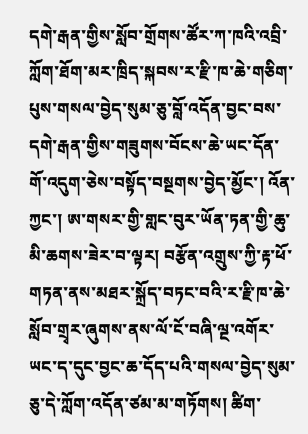དགེ་རྒན་གྱིས་སློབ་གྲོགས་ཚོར་ཀ་ཁའི་འབྲི་ཀློག་ཐོག་མར་ཁྲིད་སྐབས་ར་རྫི་ཁ་ཆེ་གཅིག་པུས་གསལ་བྱེད་སུམ་ཅུ་བློ་འདོན་བྱང་བས་དགེ་རྒན་གྱིས་གཟུགས་བོངས་ཆེ་ཡང་དོན་གོ་འདུག་ཅེས་བསྟོད་བསྔགས་བྱེད་མྱོང་། འོན་ཀྱང་། ཨ་གསར་གྱི་གླང་བུར་ཡོན་ཏན་གྱི་ཆུ་མི་ཆགས་ཟེར་བ་ལྟར། བརྩོན་འགྲུས་ཀྱི་རྟ་ཕོ་གཏན་ནས་མཐར་སྐྲོད་བཏང་བའི་ར་རྗི་ཁ་ཆེ་སློབ་གྲྭར་ཞུགས་ནས་ལོ་ངོ་བཞི་ལྔ་འགོར་ཡང་ད་དུང་བྱང་ཆ་དོད་པའི་གསལ་བྱེད་སུམ་ཅུ་དེ་ཀློག་འདོན་ཙམ་མ་གཏོགས། ཚིག་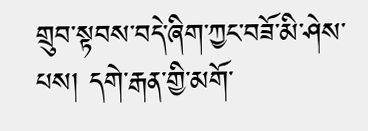གྲུབ་སྟབས་བདེ་ཞིག་ཀྱང་བཟོ་མི་ཤེས་པས། དགེ་རྒན་གྱི་མགོ་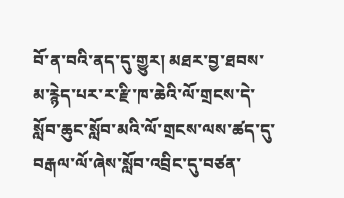བོ་ན་བའི་ནད་དུ་གྱུར། མཐར་བྱ་ཐབས་མ་རྙེད་པར་ར་རྫི་ཁ་ཆེའི་ལོ་གྲངས་དེ་སློབ་ཆུང་སློབ་མའི་ལོ་གྲངས་ལས་ཚད་དུ་བརྒལ་ལོ་ཞེས་སློབ་འབྲིང་དུ་བཙན་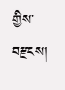གྱིས་བརྫངས།